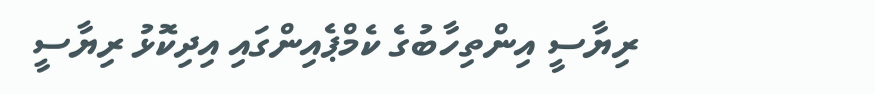ރިޔާސީ އިންތިހާބުގެ ކެމްޕެއިންގައި އިދިކޮޅު ރިޔާސީ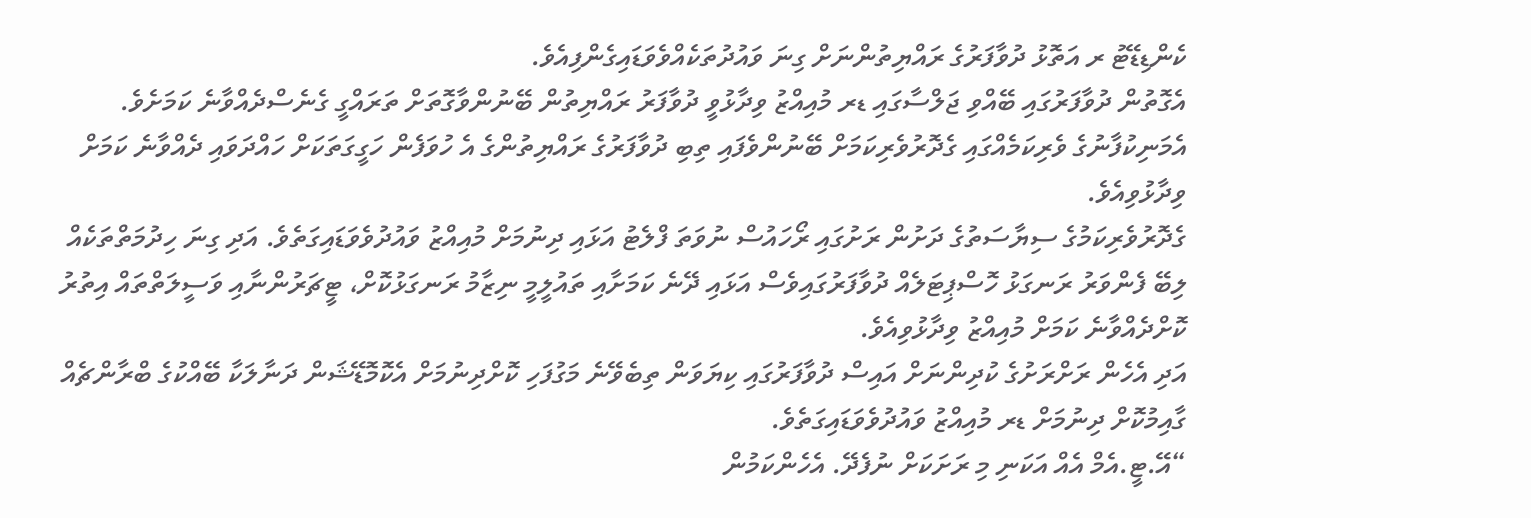ކެންޑިޑޭޓު ރ އަތޮޅު ދުވާފަރުގެ ރައްޔިތުންނަށް ގިނަ ވައުދުތަކެއްވެވަޑައިގެންފިއެވެ.
އެގޮތުން ދުވާފަރުގައި ބޭއްވި ޖަލްސާގައި ޑރ މުއިއްޒު ވިދާޅުވީ ދުވާފަރު ރައްޔިތުން ބޭނުންވާގޮތަށް ތަރައްގީ ގެނެސްދެއްވާނެ ކަމަށެވެ. އެމަނިކުފާނުގެ ވެރިކަމެއްގައި ގެދޮރުވެރިކަމަށް ބޭނުންވެފައި ތިބި ދުވާފަރުގެ ރައްޔިތުންގެ އެ ހުވަފެން ހަގީގަތަކަށް ހައްދަވައި ދެއްވާނެ ކަމަށް ވިދާޅުވިއެވެ.
ގެދޮރުވެރިކަމުގެ ސިޔާސަތުގެ ދަށުން ރަށުގައި ރޯހައުސް ނުވަތަ ފްލެޓު އަޅައި ދިނުމަށް މުއިއްޒު ވައުދުވެވަޑައިގަތެވެ. އަދި ގިނަ ހިދުމަތްތަކެއް ލިބޭ ފެންވަރު ރަނގަޅު ހޮސްޕިޓަލެއް ދުވާފަރުގައިވެސް އަޅައި ދޭނެ ކަމަށާއި ތައުލީމީ ނިޒާމު ރަނގަޅުކޮށް، ޓީޗަރުންނާއި ވަސީލަތްތައް އިތުރު ކޮށްދެއްވާނެ ކަމަށް މުއިއްޒު ވިދާޅުވިއެވެ.
އަދި އެހެން ރަށްރަށުގެ ކުދިންނަށް އައިސް ދުވާފަރުގައި ކިޔަވަން ތިބެވޭނެ މަގުފަހި ކޮށްދިނުމަށް އެކޮމޮޑޭޝަން ދަނާލަކާ ބޭއްކުގެ ބްރާންޗެއް ގާއިމުކޮށް ދިނުމަށް ޑރ މުއިއްޒު ވައުދުވެވަޑައިގަތެވެ.
“އޭ.ޓީ.އެމް އެއް އަކަނި މި ރަށަކަށް ނުފެދޭ. އެހެންކަމުން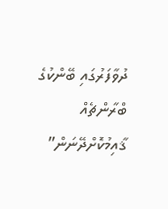ދުވާފަރުގައި ބޭންކުގެ ބްރާންޗެއް ޤާއިމުކޮށްދޭނަން”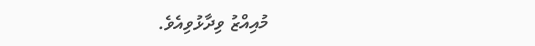މުއިއްޒު ވިދާޅުވިއެވެ.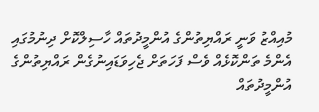މުއިއްޒު ވަނީ ރައްޔިތުންގެ އުންމީދުތައް ހާސިލްކޮށް ދިނުމުގައި އެންމެ ތަންކޮޅެއް ވެސް ފަހަތަށް ޖެހިވަޑައިނުގެން ރައްޔިތުންގެ އުންމީދުތައް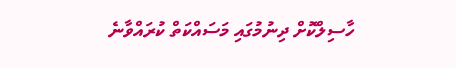ހާސިލްކޮށް ދިނުމުގައި މަސައްކަތް ކުރައްވާނެ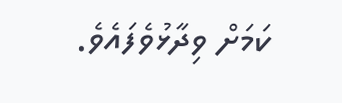ކަމަށް ވިދާޅުވެފައެވެ.